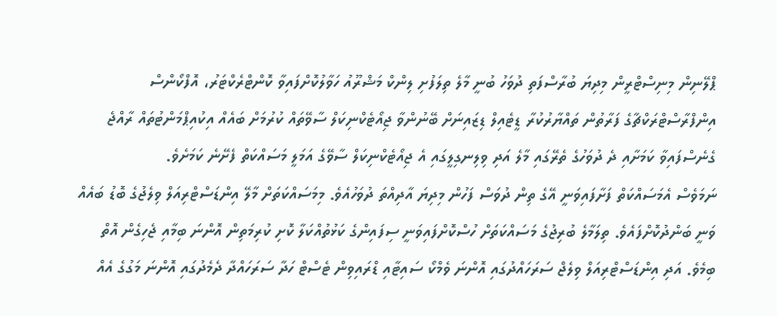ޕްލޭނިން މިނިސްޓްރީން މިދިޔަ ބުރާސްފަތި ދުވަހު ބުނީ މާލެ ތިލަފުށި ލިންކް މަޝްރޫއު ހަވާލުކޮށްފައިވާ ކޮންޓްރެކްޓަރު، އޮފްކޯންސް އިންފްރާސްޓްރަކްޗާގެ ފަރާތުން ތައްޔާރުކުރާ ޑީޓެއިލް ޑިޒައިނަށް ބޭނުންވާ ޖިއޯޓެކްނިކަލް ސާވޭތައް ކުރުމަށް ބައެއް އިކުއިޕްމަންޓުތައް ރާއްޖެ ގެނެސްފައިވާ ކަމަށާއި ދެ ދުވަހުގެ ތެރޭގައި މާލެ އަދި ވިލިނގިލީގައި އެ ޖިއޯޓެކްނިކަލް ސާވޭގެ އަމަލީ މަސައްކަތް ފެށޭނެ ކަމަށެވެ.
ނަމަވެސް އެމަސައްކަތް ފަށާފައިވަނީ އޭގެ ތިން ދުވަސް ފަހުން މިދިޔަ އާދިއްތަ ދުވަހުއެވެ. މިމަސައްކަތަށް މާލޭ އިންޑަސްޓްރިއަލް ވިލެޖުގެ ބޮޑު ބައެއް ވަނީ ބަންދުކޮށްފައެވެ. ތިލަމާލެ ބުރިޖުގެ މަސައްކަތަށް ހުސްކޮށްފައިވަނީ ސިފައިންގެ ކަޅުތުއްކަލާ ކޮށި ކުރިމަތިން އޮންނަ ބިމާއި ޖެހިގެން އޮތް ބިމެވެ. އަދި އިންޑަސްޓްރިއަލް ވިލެޖް ސަރަހައްދުގައި އޮންނަ ވެމްކޯ ސައިޓާއި ޑްރައިވިން ޓެސްޓް ހަދާ ސަރަހައްދާ ދެމެދުގައި އޮންނަ މަގުގެ އެއް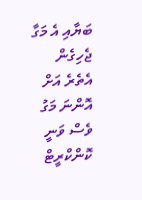ބަޔާއި އެ މަގާ ޖެހިގެން އެތެރެ އަށް އޮންނަ މަގު ވެސް ވަނީ ކޮންކްރީޓް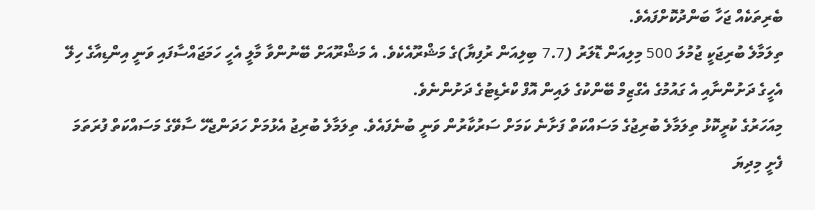ބެރިތަކެއް ޖަހާ ބަންދުކޮށްފައެވެ.
ތިލަމާލެ ބުރިޖަކީ ޖުމުލަ 500 މިލިއަން ޑޮލަރު (7.7 ބިލިއަން ރުފިޔާ)ގެ މަޝްރޫއެކެވެ. އެ މަޝްރޫއަށް ބޭނުންވާ މާލީ އެހީ ހަމަޖައްސާފައި ވަނީ އިންޑިއާގެ ހިލޭ އެހީގެ ދަށުންނާއި އެ ގައުމުގެ އެގްޒިމް ބޭންކުގެ ލައިން އޮފް ކްރެޑިޓުގެ ދަށުންނެވެ.
މިއަހަރުގެ ކުރީކޮޅު ތިލަމާލެ ބުރިޖުގެ މަސައްކަތް ފަށާނެ ކަމަށް ސަރުކާރުން ވަނީ ބުނެފައެވެ. ތިލަމާލެ ބުރިޖު އެޅުމަށް ހަދަންޖެހޭ ސާވޭގެ މަސައްކަތް ފުރަތަމަ ފެށީ މިދިޔަ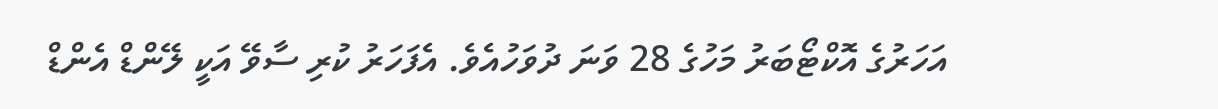އަހަރުގެ އޮކްޓޯބަރު މަހުގެ 28 ވަނަ ދުވަހުއެވެ. އެފަހަރު ކުރި ސާވޭ އަކީ ލޭންޑް އެންޑް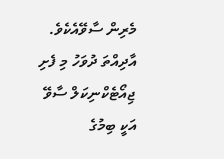މެރިން ސާވޭއެކެވެ.
އާދިއްތަ ދުވަހު މި ފެށި ޖިއޯޓެކްނިކަލް ސާވޭ އަކީ ބިމުގެ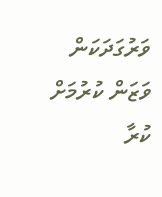ވަރުގަދަކަން ވަޒަން ކުރުމަށް ކުރާ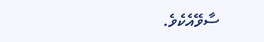ސާވޭއެކެވެ.